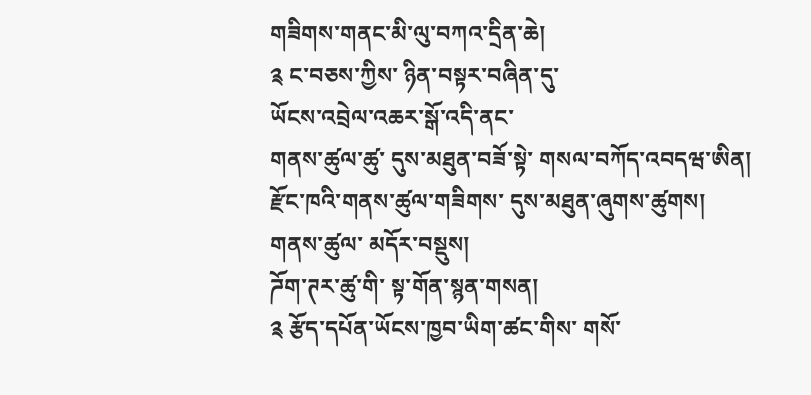གཟིགས་གནང་མི་ལུ་བཀའ་དྲིན་ཆེ།
༉ ང་བཅས་ཀྱིས་ ཉིན་བསྟར་བཞིན་དུ་
ཡོངས་འབྲེལ་འཆར་སྒོ་འདི་ནང་
གནས་ཚུལ་ཚུ་ དུས་མཐུན་བཟོ་སྟེ་ གསལ་བཀོད་འབདཝ་ཨིན།
རྫོང་ཁའི་གནས་ཚུལ་གཟིགས་ དུས་མཐུན་ཞུགས་ཚུགས།
གནས་ཚུལ་ མདོར་བསྡུས།
ཌོག་ཊར་ཚུ་གི་ སྟ་གོན་སྙན་གསན།
༉ རྩོད་དཔོན་ཡོངས་ཁྱབ་ཡིག་ཚང་གིས་ གསོ་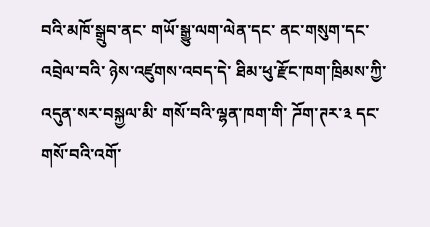བའི་མཁོ་སྒྲུབ་ནང་ གཡོ་སྒྱུ་ལག་ལེན་དང་ ནང་གསུག་དང་འབྲེལ་བའི་ ཉེས་འཛུགས་འབད་དེ་ ཐིམ་ཕུ་རྫོང་ཁག་ཁྲིམས་ཀྱི་འདུན་སར་བསྐྱལ་མི་ གསོ་བའི་ལྷན་ཁག་གི་ ཌོག་ཊར་༣ དང་ གསོ་བའི་འགོ་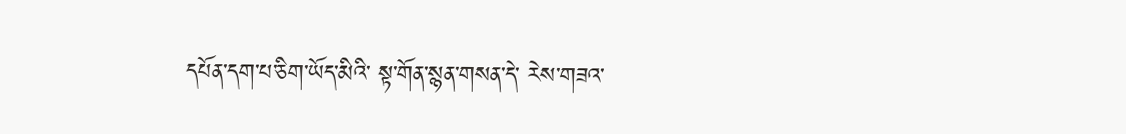དཔོན་དག་པ་ཅིག་ཡོད་མིའི་ སྟ་གོན་སྙན་གསན་དེ་ རེས་གཟའ་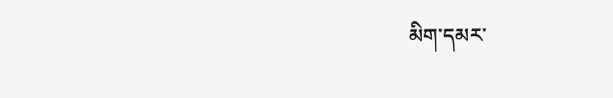མིག་དམར་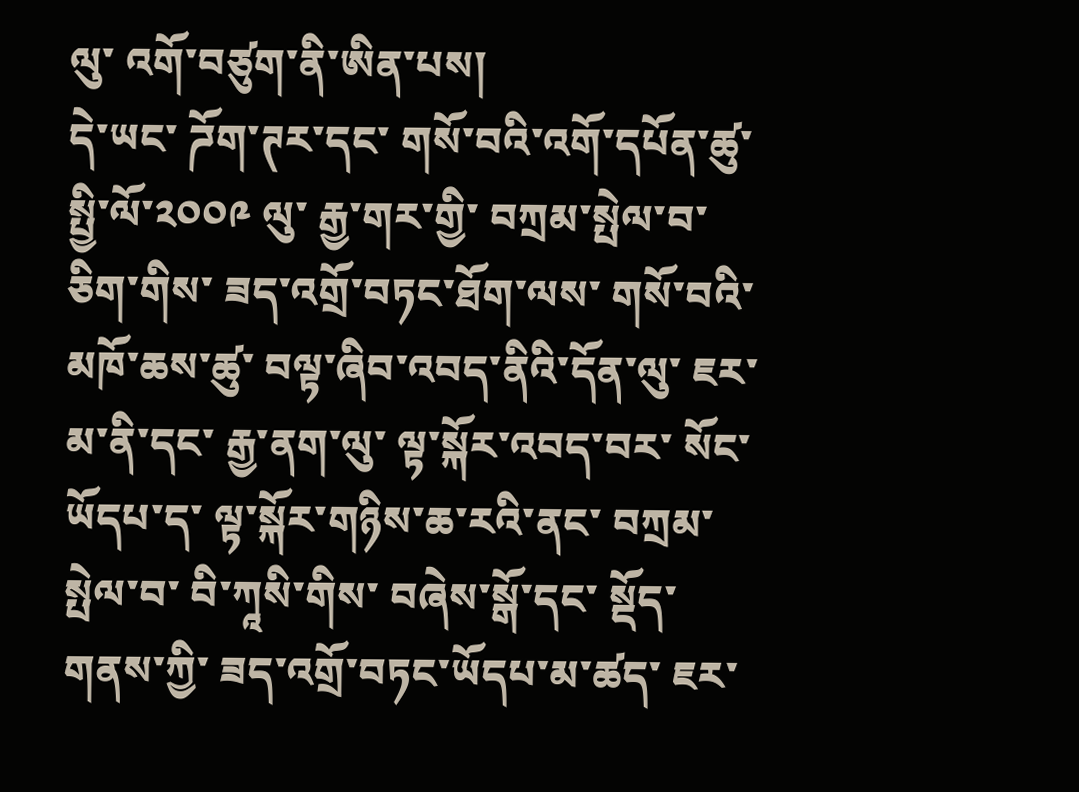ལུ་ འགོ་བཙུག་ནི་ཨིན་པས།
དེ་ཡང་ ཌོག་ཊར་དང་ གསོ་བའི་འགོ་དཔོན་ཚུ་ སྤྱི་ལོ་༢༠༠༩ ལུ་ རྒྱ་གར་གྱི་ བཀྲམ་སྤེལ་བ་ཅིག་གིས་ ཟད་འགྲོ་བཏང་ཐོག་ལས་ གསོ་བའི་མཁོ་ཆས་ཚུ་ བལྟ་ཞིབ་འབད་ནིའི་དོན་ལུ་ ཇར་མ་ནི་དང་ རྒྱ་ནག་ལུ་ ལྟ་སྐོར་འབད་བར་ སོང་ཡོདཔ་ད་ ལྟ་སྐོར་གཉིས་ཆ་རའི་ནང་ བཀྲམ་སྤེལ་བ་ བི་ཀཱསི་གིས་ བཞེས་སྒོ་དང་ སྡོད་གནས་ཀྱི་ ཟད་འགྲོ་བཏང་ཡོདཔ་མ་ཚད་ ཇར་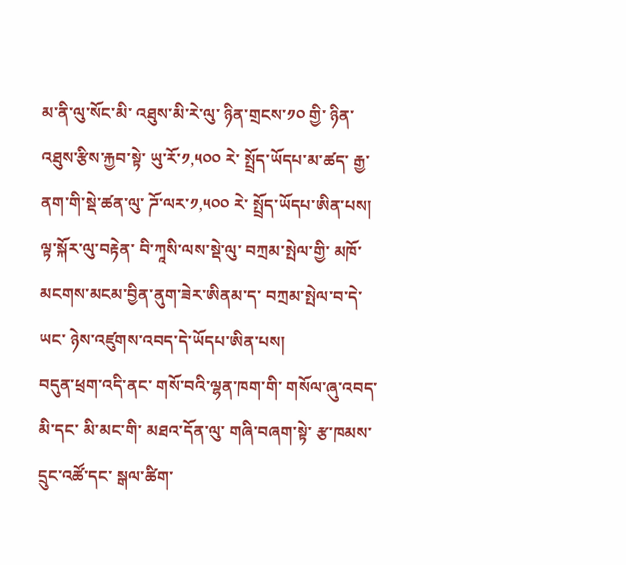མ་ནི་ལུ་སོང་མི་ འཐུས་མི་རེ་ལུ་ ཉིན་གྲངས་༡༠ གྱི་ ཉིན་འཐུས་རྩིས་རྐྱབ་སྟེ་ ཡུ་རོ་༡,༥༠༠ རེ་ སྤྲོད་ཡོདཔ་མ་ཚད་ རྒྱ་ནག་གི་སྡེ་ཚན་ལུ་ ཌོ་ལར་༡,༥༠༠ རེ་ སྤྲོད་ཡོདཔ་ཨིན་པས།
ལྟ་སྐོར་ལུ་བརྟེན་ བི་ཀཱསི་ལས་སྡེ་ལུ་ བཀྲམ་སྤེལ་གྱི་ མཁོ་མངགས་མངམ་བྱིན་ནུག་ཟེར་ཨིནམ་ད་ བཀྲམ་སྤེལ་བ་དེ་ཡང་ ཉེས་འཛུགས་འབད་དེ་ཡོདཔ་ཨིན་པས།
བདུན་ཕྲག་འདི་ནང་ གསོ་བའི་ལྷན་ཁག་གི་ གསོལ་ཞུ་འབད་མི་དང་ མི་མང་གི་ མཐའ་དོན་ལུ་ གཞི་བཞག་སྟེ་ རྩ་ཁམས་དྲུང་འཚོ་དང་ སྒལ་ཚིག་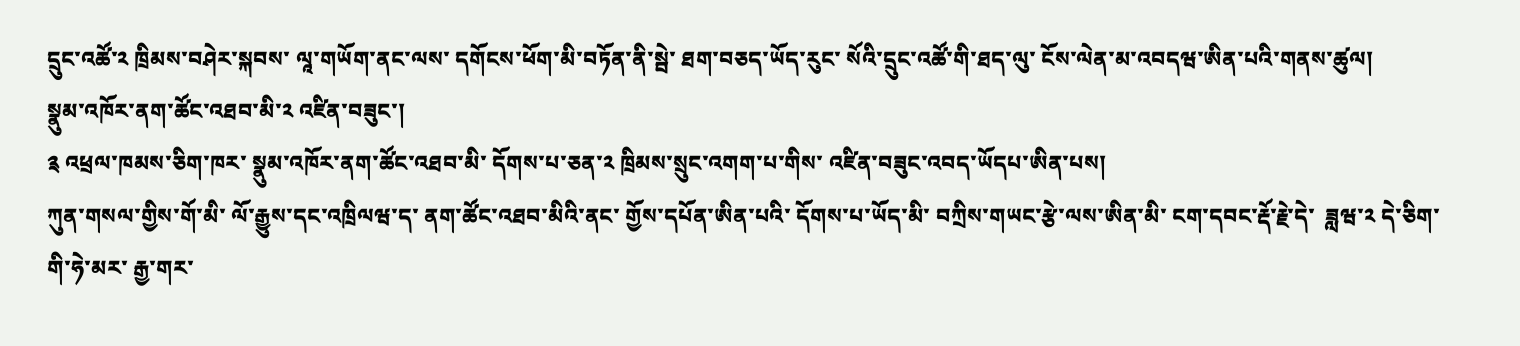དྲུང་འཚོ་༢ ཁྲིམས་བཤེར་སྐབས་ ལཱ་གཡོག་ནང་ལས་ དགོངས་ཕོག་མི་བཏོན་ནི་སྦེ་ ཐག་བཅད་ཡོད་རུང་ སོའི་དྲུང་འཚོ་གི་ཐད་ལུ་ ངོས་ལེན་མ་འབདཝ་ཨིན་པའི་གནས་ཚུལ།
སྣུམ་འཁོར་ནག་ཚོང་འཐབ་མི་༢ འཛིན་བཟུང་།
༉ འཕྲལ་ཁམས་ཅིག་ཁར་ སྣུམ་འཁོར་ནག་ཚོང་འཐབ་མི་ དོགས་པ་ཅན་༢ ཁྲིམས་སྲུང་འགག་པ་གིས་ འཛིན་བཟུང་འབད་ཡོདཔ་ཨིན་པས།
ཀུན་གསལ་གྱིས་གོ་མི་ ལོ་རྒྱུས་དང་འཁྲིལཝ་ད་ ནག་ཚོང་འཐབ་མིའི་ནང་ གྱོས་དཔོན་ཨིན་པའི་ དོགས་པ་ཡོད་མི་ བཀྲིས་གཡང་རྩེ་ལས་ཨིན་མི་ ངག་དབང་རྡོ་རྗེ་དེ་  ཟླཝ་༢ དེ་ཅིག་གི་ཧེ་མར་ རྒྱ་གར་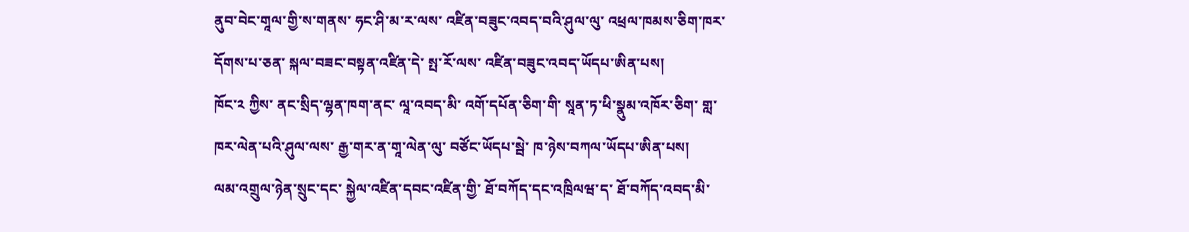ནུབ་བེང་གཱལ་གྱི་ས་གནས་ ཧང་ཤི་མ་ར་ལས་ འཛིན་བཟུང་འབད་བའི་ཤུལ་ལུ་ འཕྲལ་ཁམས་ཅིག་ཁར་ དོགས་པ་ཅན་ སྐལ་བཟང་བསྟན་འཛིན་དེ་ སྤ་རོ་ལས་ འཛིན་བཟུང་འབད་ཡོདཔ་ཨིན་པས།
ཁོང་༢ ཀྱིས་ ནང་སྲིད་ལྷན་ཁག་ནང་ ལཱ་འབད་མི་ འགོ་དཔོན་ཅིག་གི་ སཱན་ཏ་ཕི་སྣུམ་འཁོར་ཅིག་ གླ་ཁར་ལེན་པའི་ཤུལ་ལས་ རྒྱ་གར་ན་གཱ་ལེན་ལུ་ བཙོང་ཡོདཔ་སྦེ་ ཁ་ཉེས་བཀལ་ཡོདཔ་ཨིན་པས།
ལམ་འགྲུལ་ཉེན་སྲུང་དང་ སྐྱེལ་འཛིན་དབང་འཛིན་གྱི་ ཐོ་བཀོད་དང་འཁྲིལཝ་ད་ ཐོ་བཀོད་འབད་མི་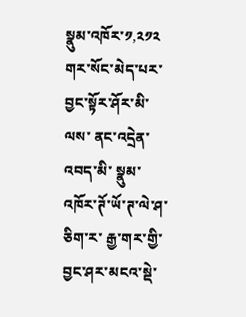སྣུམ་འཁོར་༡,༢༡༢ གར་སོང་མེད་པར་ བྱང་སྟོར་ཤོར་མི་ལས་ ནང་འདྲེན་འབད་མི་ སྣུམ་འཁོར་ཊོ་ཡོ་ཊ་ལེ་ཤ་ཅིག་ར་ རྒྱ་གར་གྱི་བྱང་ཤར་མངའ་སྡེ་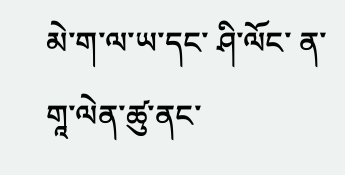མེ་ག་ལ་ཡ་དང་ ཤི་ལོང་ ན་གཱ་ལེན་ཚུ་ནང་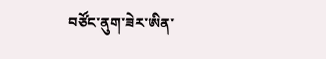བཙོང་ནུག་ཟེར་ཨིན་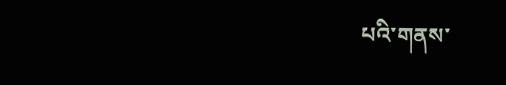པའི་གནས་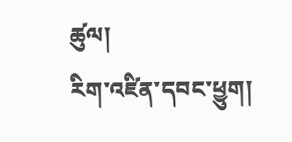ཚུལ།
རིག་འཛིན་དབང་ཕྱུག།